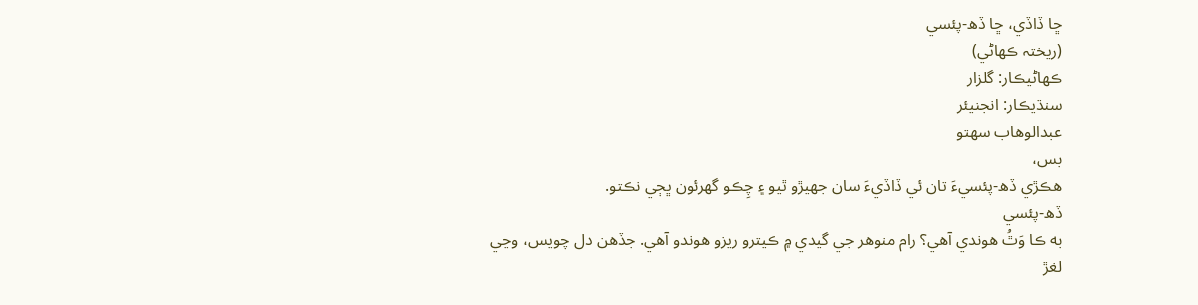ڇا ڏاڏي، ڇا ڏھ-پئسي
(ريختہ ڪھاڻي)
ڪھاڻيڪار: گلزار
سنڌيڪار: انجنيئر
عبدالوھاب سھتو
بس،
ھڪڙي ڏھ-پئسيءَ تان ئي ڏاڏيءَ سان جھيڙو ٿيو ۽ چِڪو گھرئون ڀڄي نڪتو.
ڏھ-پئسي
به ڪا وَٿُ ھوندي آھي؟ رام منوھر جي گيدي ۾ ڪيترو ريزو ھوندو آھي. جڏھن دل چويس، وڃي
لغڙ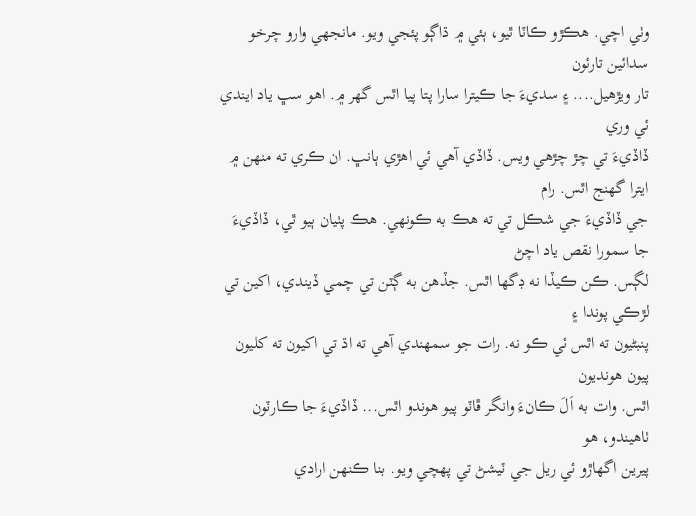وٺي اچي. ھڪڙو ڪاٽا ٿيو، ٻئي ۾ ڌاڳو پئجي ويو. مانجھي وارو چرخو سدائين تارئون
تار ويڙھيل.... ۽ سديءَ جا ڪيترا سارا پتا پيا اٿس گھر ۾. اھو سڀ ياد ايندي ئي وري
ڏاڏيءَ تي چڙ چڙھي ويس. ڏاڏي آھي ئي اھڙي ٻانڀ. ان ڪري ته منھن ۾ ايترا گھنج اٿس. رام
جي ڏاڏيءَ جي شڪل تي ته ھڪ به ڪونھي. ھڪ پٺيان ٻيو ٿي، ڏاڏيءَ جا سمورا نقص ياد اچڻ
لڳس. ڪن ڪيڏا نه ڊگھا اٿس. جڏھن به ڳٽن تي چمي ڏيندي، اکين تي لڙڪي پوندا ۽
پنبڻيون ته اٿس ئي ڪو نه. رات جو سمھندي آھي ته اڌ تي اکيون ته کليون پيون ھونديون
اٿس. وات به اَلَ ڪانءَ وانگر ڦاٽو پيو ھوندو اٿس... ڏاڏيءَ جا ڪارٽون ٺاھيندو، ھو
پيرين اگھاڙو ئي ريل جي ٽيشڻ تي پھچي ويو. بنا ڪنھن ارادي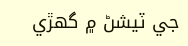جي ٽيشڻ ۾ گھڙي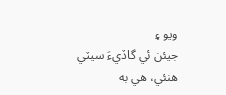ويو ۽
جيئن ئي گاڏيءَ سيٽي ھنئي، ھي به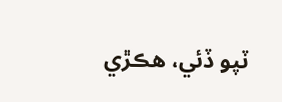ٽپو ڏئي، ھڪڙي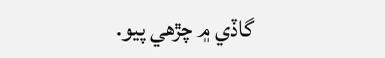گاڏي ۾ چڙھي پيو.